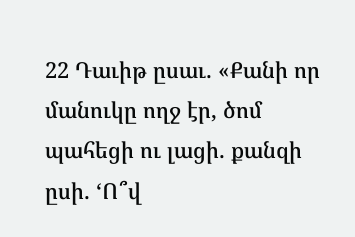22 Դաւիթ ըսաւ. «Քանի որ մանուկը ողջ էր, ծոմ պահեցի ու լացի. քանզի ըսի. ‘Ո՞վ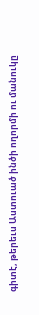գիտէ, թերեւս Աստուած ինծի ողորմի ու մանուկը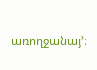առողջանայ’։